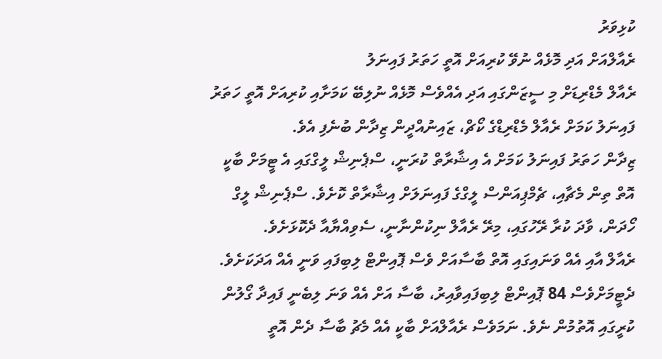ކުޅިވަރު
ރެއާލްއަށް އަދި މޮޅެއް ނުވޭ ކުރިއަށް އޮތީ ހަތަރު ފައިނަލު
ރެއާލް މެޑްރިޑަށް މި ސީޒަންގައި އަދި އެއްވެސް މޮޅެއް ނުލިބޭ ކަމަށާއި ކުރިއަށް އޮތީ ހަތަރު ފައިނަލު ކަމަށް ރެއާލް މެޑްރިޑްގެ ކޯޗް، ޒައިނުއްދީން ޒިދާން ބުނެފި އެވެ.
ޒިދާން ހަތަރު ފައިނަލު ކަމަށް އެ އިޝާރާތް ކުރަނީ، ސްޕެނިޝް ލީގްގައި އެ ޓީމަށް ބާކީ އޮތް ތިން މެޗާއި، ޗެމްޕިއަންސް ލީގްގެ ފައިނަލަށް އިޝާރާތް ކޮށެވެ. ސްޕެނިޝް ލީގް ހޯދަން، ވާދަ ކުރާ ރޭހުގައި، މިރޭ ރެއާލް ނިކުންނާނީ، ސެވިއްޔާއާ ދެކޮޅަށެވެ.
ރެއާލް އާއި އެއް ވަނައިގައި އޮތް ބާސާއަށް ވެސް ޕޮއިންޓް ލިބިފައި ވަނީ އެއް އަދަކަށެވެ. ދެޓީމަށްވެސް 84 ޕޮއިންޓް ލިބިފައިވާއިރު، ބާސާ އަށް އެއް ވަނަ ލިބެނީ ފައިދާ ގޯލުން ކުރީގައި އޮތުމުން ނެވެ. ނަމަވެސް ރެއާލްއަށް ބާކީ އެއް މެޗު ބާސާ ދެން އޮތީ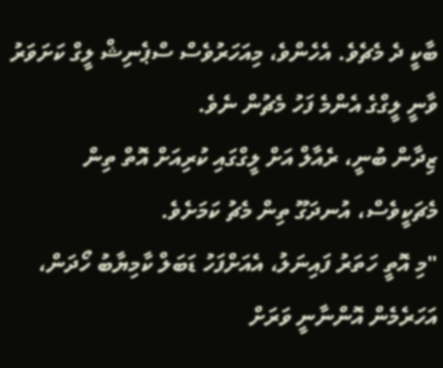ބާކީ ދެ މެޗެވެ. އެހެންވެ، މިއަހަރުވެސް ސްޕެނިޝް ލީގް ކަށަވަރު ވާނީ ލީގްގެ އެންމެ ފަހު މެޗުން ނެވެ.
ޒިދާން ބުނީ، ރެއާލް އަށް ލީގްގައި ކުރިއަށް އޮތް ތިން މެޗަކީވެސް، އުނދަގޫ ތިން މެޗު ކަމަށެވެ.
"މި އޮތީ ހަތަރު ފައިނަލު، އެއަށްފަހު ޑަބަލް ކާމިޔާބު ހޯދަން، އަހަރެމެން އޮންނާނީ ވަރަށް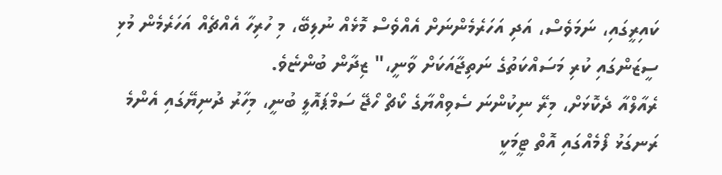ކައިރީގައި، ނަމަވެސް، އަދި އަހަރެމެންނަށް އެއްވެސް މޮޅެއް ނުލިބޭ، މި ހުރިހާ އެއްޗެއް އަހަރެމެން މުޅި ސީޒަންގައި ކުރި މަސައްކަތުގެ ނަތިޖާއަކަށް ވާނީ،" ޒިދާން ބުންޏެވެ.
ރެއާލްއާ ދެކޮޅަށް، މިރޭ ނިކުންނަ ސެވިއްޔާގެ ކޯޗް ހޯޖޭ ސަމްޕައޮލީ ބުނީ، މިހާރު ދުނިޔޭގައި އެންމެ ރަނގަޅު ފޯމެއްގައި އޮތް ޓީމަކީ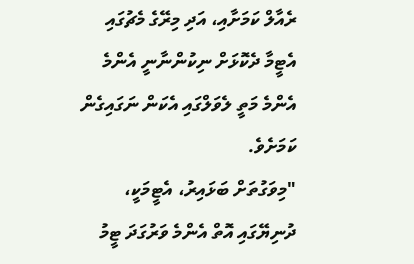ރެއާލް ކަމަށާއި، އަދި މިރޭގެ މެޗުގައި އެޓީމާ ދެކޮޅަށް ނިކުންނާނީ އެންމެ އެންމެ މަތީ ލެވަލްގައި އެކަން ނަގައިގެން ކަމަށެވެ.
"މިވަގުތަށް ބަޅައިރު، އެޓީމަކީ، ދުނިޔޭގައި އޮތް އެންމެ ވަރުގަދަ ޓީމު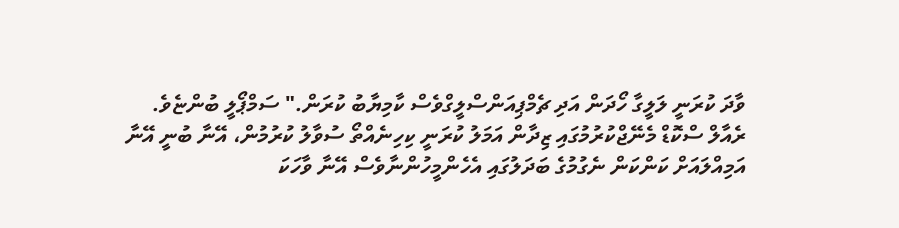ވާދަ ކުރަނީ ލަލީގާ ހޯދަން އަދި ޗެމްޕިއަންސްލީގްވެސް ކާމިޔާބު ކުރަން." ސަމްޕޯލީ ބުންޏެވެ.
ރެއާލް ސްކޮޑް މެނޭޖްކުރުމުގައި ޒިދާން އަމަލު ކުރަނީ ކިހިނެއްތޯ ސުވާލު ކުރުމުން، އޭނާ ބުނީ އޭނާ އަމިއްލައަށް ކަންކަން ނެގުމުގެ ބަދަލުގައި އެހެންމީހުންނާވެސް އޭނާ ވާހަކަ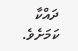ދައްކާ ކަމަށެވެ.